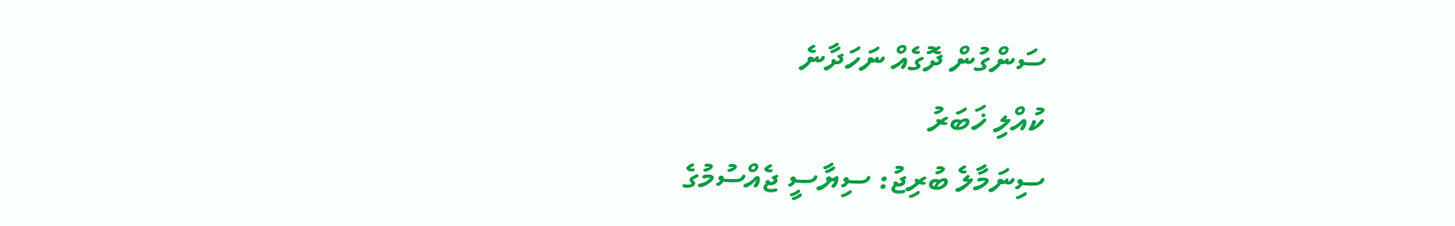ސަންގުން ދޮގެއް ނަހަދާނެ
ކުއްލި ޚަބަރު
ސިނަމާލެ ބުރިޖު: ސިޔާސީ ޖެއްސުމުގެ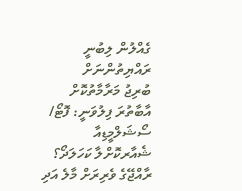ގެއްލުން ލިބުނީ ރައްޔިތުންނަށް
ބުރިޖު މަރާމާތުކޮށް އާބާތުރަ ފިލުވަނީ: ފޮޓޯ/ ސޯޝަލްމީޑިއާ
ޝެއާރކޮށްލާ ކަހަލަދޯ؟
ރާއްޖޭގެ ވެރިރަށް މާލެ އަދި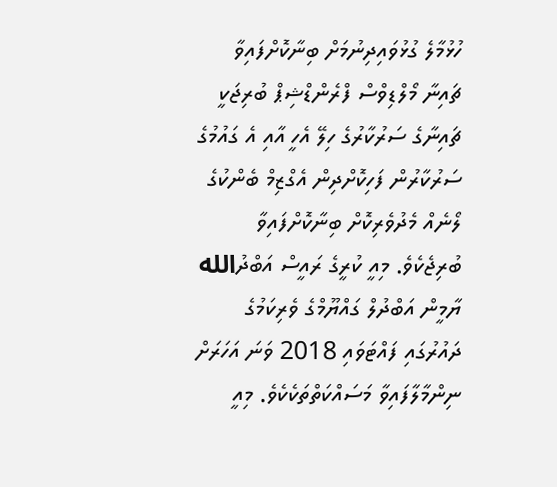ހުޅުމާލެ ގުޅުވައިދިނުމަށް ބިނާކޮށްފައިވާ ޗައިނާ މޯލްޑިވްސް ފްރެންޑްޝިޕް ބުރިޖަކީ ޗައިނާގެ ސަރުކާރުގެ ހިލޭ އެހީ އާއި އެ ގައުމުގެ ސަރުކާރުން ފަހިކޮށްދިން އެގްޒިމް ބެންކުގެ ލޯނެއް މެދުވެރިކޮށް ބިނާކޮށްފައިވާ ބުރިޖެކެވެ. މިއީ ކުރީގެ ރައީސް އަބްދުالله ޔާމީން އަބްދުލް ގައްޔޫމްގެ ވެރިކަމުގެ ދައުރުގައި ފައްޓަވައި 2018 ވަނަ އަހަރަށް ނިންމާލާފައިވާ މަސައްކަތްތަކެކެވެ. މިއީ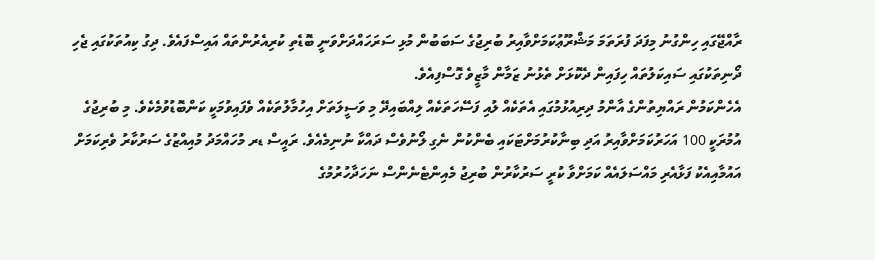ރާއްޖޭގައި ހިންގުނު މިފަދަ ފުރަތަމަ މަޝްރޫޢުކަމަށްވާއިރު ބުރިޖުގެ ސަބަބުން މުޅި ސަރަހައްދަށްވަނީ ބޮޑެތި ކުރިއެރުންތައް އައިސްފައެވެ. ދިގު ކިއުތަކުގައި ޖެހި ދޯނިތަކުގައި ސައިކަލުތައް ހިފައިން ދެކޮޅަށް ތެޅުނު ޒަމާން މާޒީވެ ގޮސްފިއެވެ.
އެހެންކަމުން ރައްޔިތުންގެ އާންމު ދިރިއުޅުމުގައި އެތަކެއް ލުއި ފަސޭހަތަކެއް ލިއްބައިދޭ މި ވަސީލަތަށް އިހުމާލުތަކެއް ވެފައިވުމަކީ ކަންބޮޑުވުމެކެވެ. މި ބުރިޖުގެ އުމުރަކީ 100 އަހަރުކަމަށްވާއިރު އަދި ބިނާކުރުމަށްޓަކައި ބެންކުން ނެގި ލޯނުވެސް ދައްކާ ނުނިމެއެވެ. ރައީސް ޑރ މުހައްމަދު މުއިއްޒުގެ ސަރުކާރު ވެރިކަމަށް އައުމާއިއެކު ފަޅާއެރި މައްސަލައެއް ކަމަށްވާ ކުރީ ސަރުކާރުން ބުރިޖު މެއިންޓެނެންސް ނަހަދާހުރުމުގެ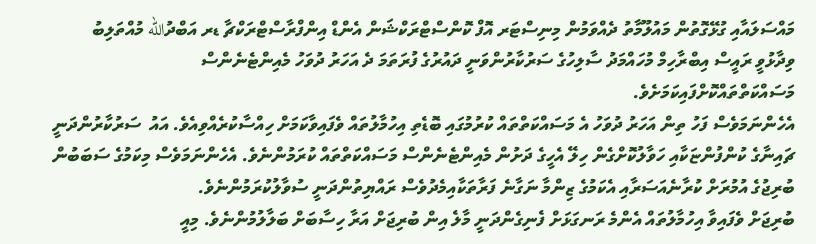މައްސަލައާއި ގުޅޭގޮތުން މައުލޫމާތު ދެއްވަމުން މިނިސްޓަރ އޮފް ކޮންސްޓްރަކްޝަން އެންޑް އިންފްރާސްޓްރަކްޗާ ޑރ އަބްދުالله މުއްތަލިބު ވިދާޅުވީ ރައީސް އިބްރާހިމް މުހައްމަދު ސާލިހުގެ ސަރުކާރުންވަނީ ދައުރުގެ ފުރަތަމަ ދެ އަހަރު ދުވަހު މެއިންޓެނެންސް މަސައްކަތްތައްކޮށްފައިކަމަށެވެ.
އެހެންނަމަވެސް ފަހު ތިން އަހަރު ދުވަހު އެ މަސައްކަތްތައް ކުރުމުގައި ބޮޑެތި އިހުމާލުތައް ވެފައިވާކަމަށް ހިއްސާކުރެއްވިއެވެ. އައު  ސަރުކާރުންދަނީ ޗައިނާގެ ކުންފުންޏަކާއި ހަވާލުކޮށްގެން ހިލޭ އެހީގެ ދަށުން މެއިންޓެނެންސް މަސައްކަތްތައް ކުރަމުންނެވެ. އެހެންނަމަވެސް މިކަމުގެ ސަބަބުން ބުރިޖުގެ އުމުރަށް ކުރާނެއަސަރާއި އެކަމުގެ ޒިންމާ ނަގާނެ ފަރާތަކާއިމެދުވެސް ރައްޔިތުންދަނީ ސުވާލުކުރަމުންނެވެ.
ބުރިޖަށް ވެފައިވާ އިހުމާލުތައް އެންމެ ރަނގަޅަށް ފެނިގެންދަނީ މާލެ އިން ބުރިޖަށް އަރާ ހިސާބަށް ބަލާލުމުންނެވެ. މިއީ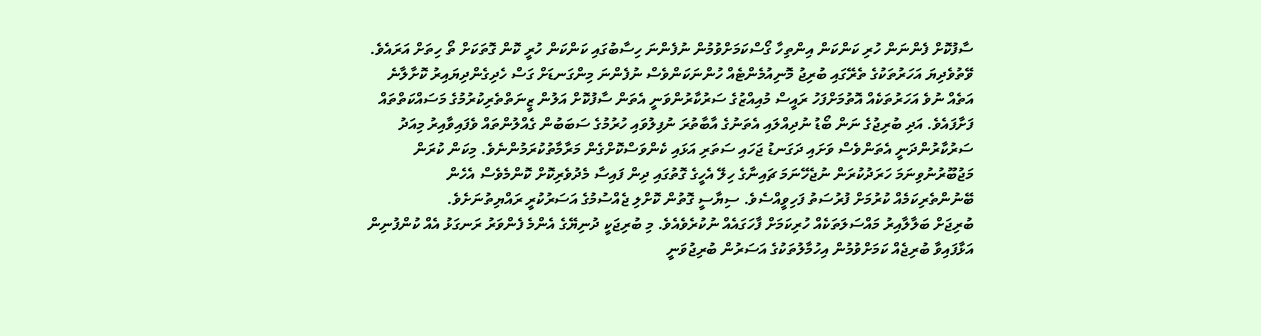ސާފުކޮށް ފެންނަން ހުރި ކަންކަން އިންތިހާ ގޯސްކަމަށްވުމުން ނުފެންނަ ހިސާބުގައި ކަންކަން ހުރީ ކޮން ގޮތަކަށް ތޯ ހިތަށް އަރައެވެ. ވޭތުވެދިޔަ އަހަރުތަކުގެ ތެރޭގައި ބުރިޖު މޮނިއުމެންޓެއް ހުންނަކަންވެސް ނުފެންނަ މިންގަނޑަށް ގަސް ހެދިގެންދިޔައިރު ކޮށާލާނެ އަތެއް ނުވެ އަހަރުތަކެއް އޮތުމަށްފަހު ރައީސް މުއިއްޒުގެ ސަރުކާރުންވަނީ އެތަން ސާފުކޮށް އަލުން ޒީނަތްތެރިކުރުމުގެ މަސައްކަތްތައް ފަށާފައެވެ. އަދި ބުރިޖުގެ ނަން ބޯޑު ނުދިއްލައި އެތަނުގެ އާބާތުރަ ނުފިލުވައި ހުރުމުގެ ސަބަބުން ގެއްލުންތައް ވެފައިވާއިރު މިއަދު ސަރުކާރުންދަނީ އެތަންވެސް ވަށައި ދަގަނޑު ޖަހައި ސަތަރި އަޅައި ކެންވަސްކޮށްގެން މަރާމާތުކުރަމުންނެވެ. މިކަން ކުރަން މަޖުބޫރުނުވިނަމަ ހަރަދުކުރަން ނުޖެހޭނަމަ ޗައިނާގެ ހިލޭ އެހީގެ ގޮތުގައި ދިން ފައިސާ މެދުވެރިކޮށް ކޮންމެވެސް އެހެން ބޭނުންތެރިކަމެއް ކުރުމަށް ފުރުސަތު ފަހިވީއްސެވެ. ސިޔާސީ ގޮތުން ކޮށްލި ޖެއްސުމުގެ އަސަރުކުރީ ރައްޔިތުނަށެވެ.
ބުރިޖަށް ބަލާލާއިރު މައްސަލަތަކެއް ހުރިކަމަށް ފާހަގައެއް ނުކުރެވެއެވެ. މި ބުރިޖަކީ ދުނިޔޭގެ އެންމެ ފެންވަރު ރަނގަޅު އެއް ކުންފުނިން އަޅާފައިވާ ބުރިޖެއް ކަމަށްވުމުން އިހުމާލުތަކުގެ އަސަރުން ބުރިޖުވަނީ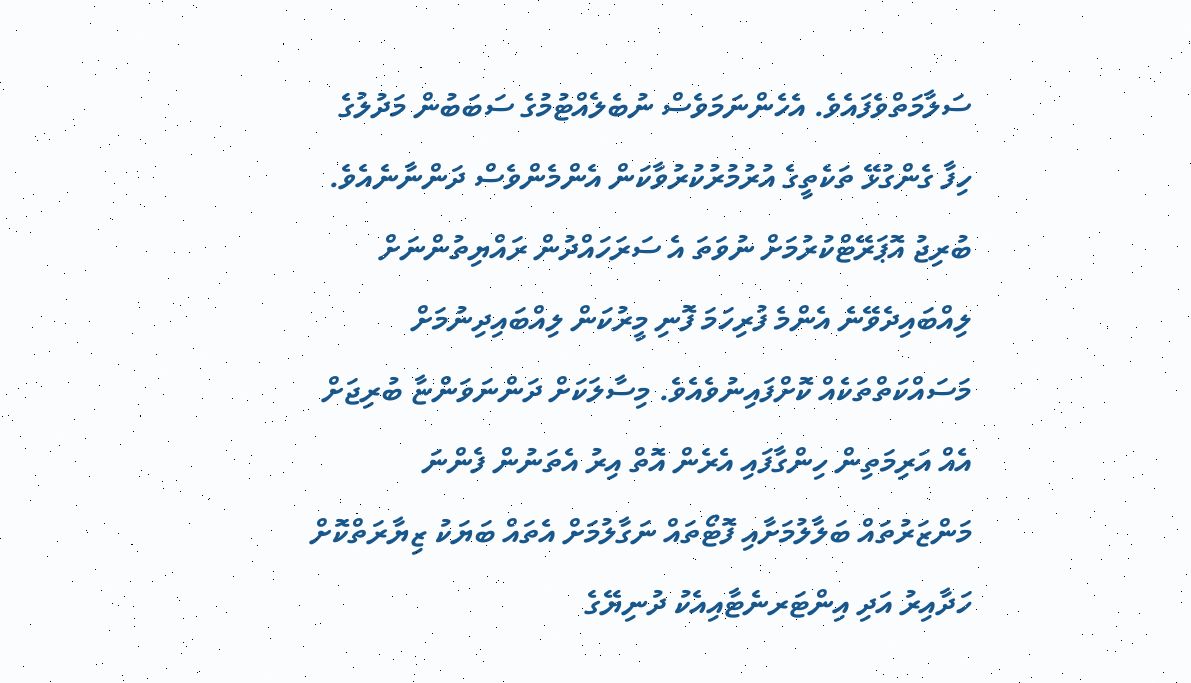ސަލާމަތްވެފައެވެ. އެހެންނަމަވެސް ނުބެލެއްޓުމުގެ ސަބަބުން މަދުލުގެ ހިފާ ގެންގުޅޭ ތަކެތީގެ އުރުމުރުކުރުވާކަން އެންމެންވެސް ދަންނާނެއެވެ.
ބުރިޖު އޮޕަރޭޓްކުރުމަށް ނުވަތަ އެ ސަރަހައްދުން ރައްޔިތުންނަށް ލިއްބައިދެވޭނެ އެންމެ ފުރިހަމަ ފޮނި މީރުކަން ލިއްބައިދިނުމަށް މަސައްކަތްތަކެއް ކޮށްފައިނުވެއެވެ. މިސާލަކަށް ދަންނަވަންޏާ ބުރިޖަށް އެއް އަރިމަތިން ހިންގާފައި އެރެން އޮތް އިރު އެތަނުން ފެންނަ މަންޒަރުތައް ބަލާލުމަށާއި ފޮޓޯތައް ނަގާލުމަށް އެތައް ބަޔަކު ޒިޔާރަތްކޮށް ހަދާއިރު އަދި އިންޓަރނެޓާއިއެކު ދުނިޔޭގެ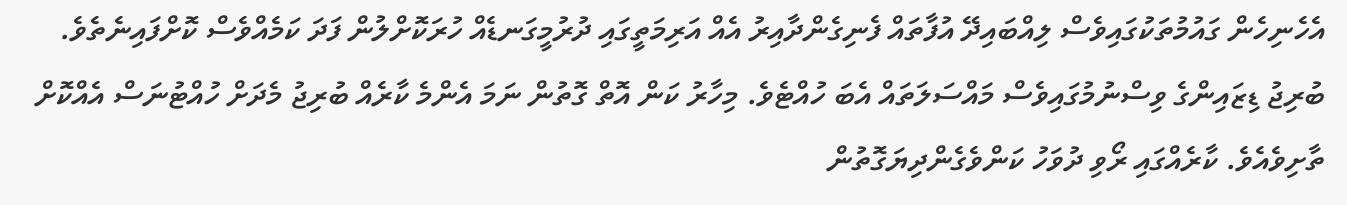އެހެނިހެން ގައުމުތަކުގައިވެސް ލިއްބައިދޭ އުފާތައް ފެނިގެންދާއިރު އެއް އަރިމަތީގައި ދުރުމީގަނޑެއް ހުރަކޮށްލުން ފަދަ ކަމެއްވެސް ކޮށްފައިނެތެވެ.
ބުރިޖު ޑިޒައިންގެ ވިސްނުމުގައިވެސް މައްސަލަތައް އެބަ ހުއްޓެވެ. މިހާރު ކަން އޮތް ގޮތުން ނަމަ އެންމެ ކާރެއް ބުރިޖު މެދަށް ހުއްޓުނަސް އެއްކޮށް ތާށިވެއެވެ. ކާރެއްގައި ރޯވި ދުވަހު ކަންވެގެންދިޔަގޮތުން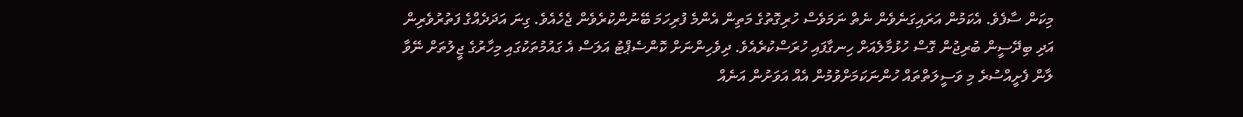މިކަން ސާފެވެ. އެކަމުން އަރައިގަނެވެން ނެތް ނަމަވެސް ހުރިގޮތުގެ މަތިން އެންމެ ފުރިހަމަ ބޭނުންކުރެވެން ޖެހެއެވެ. ގިނަ އަދަދެއްގެ ފަތުރުވެރިން އަދި ބިދޭސީން ބުރިޖުން ގޮސް ހުޅުމާލެއަށް ހިނގާފައި ހުރަސްކުރެއެވެ. ދިވެހިންނަށް ކޮންސެޕްޓު އަލަސް އެ ގައުމުތަކުގައި މިހާރުގެ ޖީލުތަށް ނޭވާ ލާން ފެށީއްސުރެ މި ވަސީލަތްތައް ހުންނަކަމަށްވުމުން އެއް އަވަށުން އަނެއް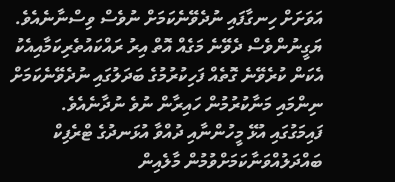އަވަށަށް ހިނގާފައި ނުދެވޭނެކަމަށް ނުވެސް ވިސްނާނެއެވެ. ޔަގީނުންވެސް ދެވޭނެ މަގެއް އޮތް އިރު ރައްކައުތެރިކަމާއިއެކު އެކަން ކުރެވޭނެ ގޮތެއް ފަހިކުރުމުގެ ބަދަލުގައި ނުދެވޭނެކަމަށް ނިންމައި މަނާކުރުމުން ހައިރާން ނުވެ ނުދާނެއެވެ.
ފައިމަގުގައި އުޅޭ މީހުންނާއި ދުއްވާ އުޅަނދުގެ ޓްރެފިކް ބައްދަލުއްވަނާކަމަށްވުމުން މާލެއިން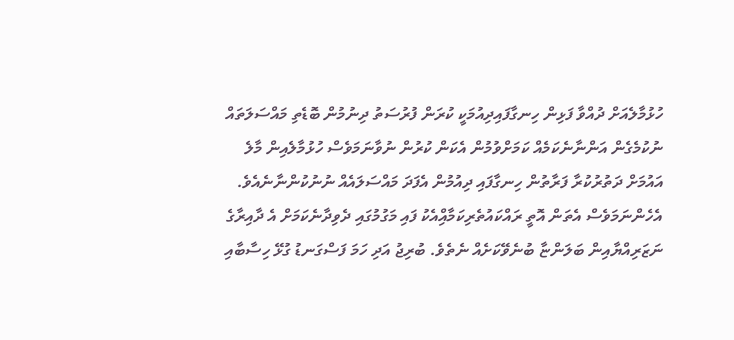ހުޅުމާލެއަށް ދުއްވާ ފަޅިން ހިނގާފައިދިއުމަކީ ކުރަން ފުރުސަތު ދިނުމުން ބޮޑެތި މައްސަލަތައް ނުކުމެގެން އަންނާނެކަމެއް ކަމަށްވުމުން އެކަން ކުރުން ނުވާނަމަވެސް ހުޅުމާލެއިން މާލެ އައުމަށް ދަތުރުކުރާ ފަރާތުން ހިނގާފައި ދިއުމުން އެފަދަ މައްސަލައެއް ނުނުކުންނާނެއެވެ. އެހެންނަމަވެސް އެތަން އޮތީ ރައްކައުތެރިކަމާއްިއެކު ފައި މަގުމުގައި ދެވިދާނެކަމަށް އެ ދާއިރާގެ ނަޒަރިއްޔާއިން ބަލަންޏާ ބުނެވޭކަށެއް ނެތެވެ. ބުރިޖު އަދި ހަމަ ފަސްގަނޑު ގުޅޭ ހިސާބާއި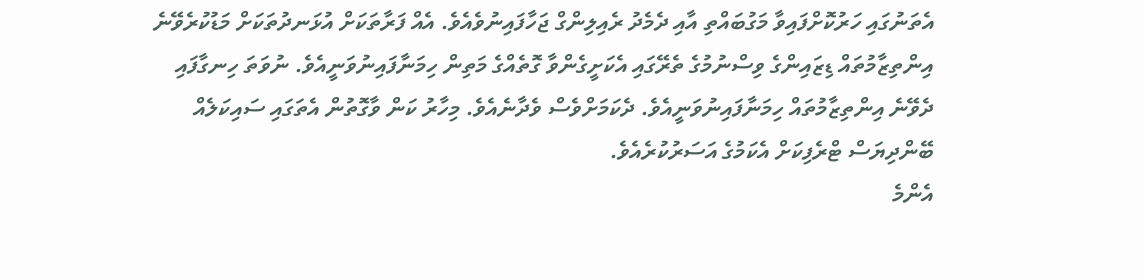އެތަނުގައި ހަރުކޮށްފައިވާ މަގުބައްތި އާއި ދެމެދު ރެއިލިންގް ޖަހާފައިނުވެއެވެ. އެއް ފަރާތަކަށް އުޅަނދުތަކަށް މަޑުކުރެވޭނެ އިންތިޒާމުތައް ޑިޒައިންގެ ވިސްނުމުގެ ތެރޭގައި އެކަށީގެންވާ ގޮތެއްގެ މަތިން ހިމަނާފައިނުވަނީއެވެ. ނުވަތަ ހިނގާފައި ދެވޭނެ އިންތިޒާމުތައް ހިމަނާފައިނުވަނީއެވެ. ދެކަމަށްވެސް ވެދާނެއެވެ. މިހާރު ކަން ވާގޮތުން އެތަގައި ސައިކަލެއް ބޭންދިޔަސް ޓްރެފިކަށް އެކަމުގެ އަސަރުކުރެއެވެ.
އެންމެ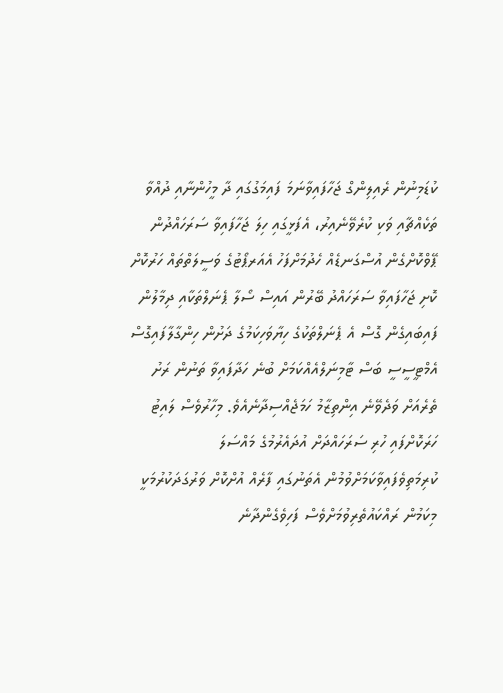ކުޑަމިނުން ރެއިލިންގް ޖަހާފައިވާނަމަ ފައިމަގުގައި ދާ މީހުންނާއި ދުއްވާ ތަކެއްޗާއި ވަކި ކުރެވޭނެއިރު، އެފަޅީގައި ހިލަ ޖަހާފައިވާ ސަރަހައްދުން ޕޭވްކޮށްގެން އުސްގަނޑެއް ހެދުމަށްފަހު އެއަރޕޯޓުގެ ވަސީލަތްތައް ހަރުކޮށް ކޮށި ޖަހާފައިވާ ސަރަހައްދު ބޭރުން އައިސް ސޯލާ ޕެނަލްތަކާއި ދިމާލުން ފައިބައިގެން ގޮސް އެ ޕެނަލްތަކުގެ ހިޔާވަހިކަމުގެ ދަށުން ހިންގާލާފައިގޮސް އެމްޓީސީސީ ބަސް ޓާމިނަލްއެއްކަމަށް ބުނެ ހަދާފައިވާ ތަނުން ރަށު ތެރެއަށް ވަދެވޭނެ އިންތިޒާމު ހަމަޖެއްސިދާނެއެވެ. މިހާރުވެސް ލައިޓު ހަރަކޮށްފައި ހުރި ސަރަހައްދަށް އުދައެރުމުގެ މައްސަލަ ކުރިމަތިވެފައިވާކަމަށްވުމުން އެތަނުގައި ފާރެއް އުށްކޮށް ވަރުގަދަކުރުމަކީ މިކަމުން ރައްކައުތެރިވުމަށްވެސް ފަހިވެގެންދާނެ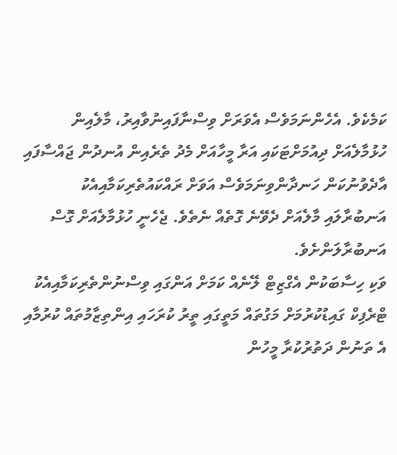ކަމެކެވެ. އެހެންނަމަވެސް އެވަރަށް ވިސްނާފައިނުވާއިރު، މާލެއިން ހުޅުމާލެއަށް ދިއުމަށްޓަކައި އަރާ މީހާއަށް މެދު ތެރެއިން އުނދުން ޖައްސާފައި އާދެވުނުކަން ހަނދާންވިނަމަވެސް އަވަށް ރައްކައުތެރިކަމާއިއެކު އަނބުރާލައި މާލެއަށް ދެވޭނެ ގޮތެއް ނެތެވެ. ޖެހެނީ ހުޅުމާލެއަށް ގޮސް އަނބުރާލަންށެވެ.
ވަކި ހިސާބަކުން އެގްޒިޓް ލޭނެއް ކަމަށް އަންގައި ވިސްނުންތެރިކަމާއިއެކު ޓްރެފިކް ގައިޑުކުރުމަށް މަގުތައް މަތީގައި ތީރު ކުރަހައި އިންތިޒާމުތައް ކުރުމާއި އެ ތަނުން ދަތުރުކުރާ މީހުން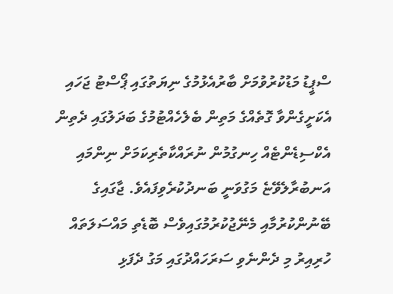ސްޕީޑު މަޑުކުރުވުމަށް ބާރުއެޅުމުގެ ނިޔަތުގައި ޕޯސްޓު ޖަހައި އެކަށީގެންވާ ގޮތެއްގެ މަތިން ބެލެހެއްޓުމުގެ ބަދަލުގައި ދެތިން އެކްސިޑެންޓެއް ހިނގުމުން ނުރައްކާތެރިކަމަށް ނިންމައި އަނބުރާލެވޭޏެ މަގުވަނީ ބަނދުކުރެވިފައެވެ. ޖާގައިގެ ބޭނުންކުރުމާއި މެނޭޖުކުރުމުގައިވެސް ބޮޑެތި މައްސަލަތައް ހުރިއިރު މި ދެންނެވި ސަރަހައްދުގައި މަގު ދެފަޅި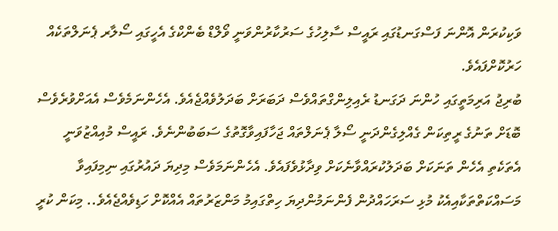ވަކިކުރަން އޮންނަ ފަސްގަނޑުގައި ރައީސް ސާލިހުގެ ސަރުކާރުންވަނީ ވޯލްޑް ބެންކްގެ އެހީގައި ސޯލާރ ޕެނަލްތަކެއް ހަރުކޮށްފައެވެ.
ބުރިޖު އަރިމަތީގައި ހުންނަ ދަގަނޑު ރެއިލިންގްތައްވެސް ދަބަރަށް ބަދަލުވެއްޖެއެވެ. އެހެންނަމެވެސް އެއަށްވުރެވެސް ބޮޑަށް ތަނުގެ ރީތިކަން ގެއްލިގެންދަނީ ސޯލާ ޕެނަލްތައް ޖަހާފައިވާގޮތުގެ ސަބަބުންނެވެ. ރައީސް މުއިއްޒުވަނީ އެތަކެތި އެހެން ތަނަކަށް ބަދަލުކުރައްވާނެކަށް ވިދާޅުވެފައެވެ. އެހެންނަމަވެސް މިދިޔަ ދައުރުގައި ނިމިފައިވާ މަސައްކަތްތަކާއިއެކު މުޅި ސަރަހައްދުން ފެންނަމުންދިޔަ ހިތްގައިމު މަންޒަރުތައް އެއްކޮށް ހަޑިވެއްޖެއެވެ.. މިކަން ކުރީ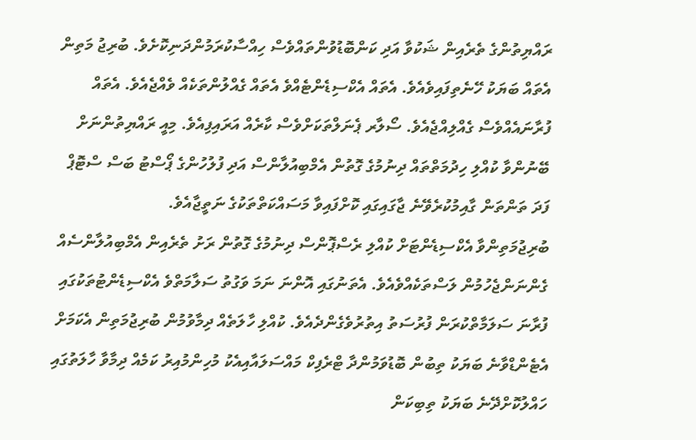ރައްޔިތުންގެ ތެރެއިން ޝަކުވާ އަދި ކަންބޮޑުވުންތައްވެސް ހިއްސާކުރަމުންދަނިކޮށެވެ. ބުރިޖު މަތިން އެތައް ބަޔަކު ހޭނެތިފައިވެއެވެ. އެތައް އެކްސިޑެންޓެއްވެ އެތައް ގެއްލުންތަކެއް ވެއްޖެއެވެ. އެތައް ފުރާނައެއްވެސް ގެއްލިއްޖެއެވެ. ސޯލާރ ޕެނަލްތަކަށްވެސް ކާރެއް އަރައިފިއެވެ. މިއީ ރައްޔިތުންނަށް ބޭނުންވާ ކުއްލި ހިދުމަތްތައް ދިނުމުގެ ގޮތުން އެމްބިއުލާންސް އަދި ފުލުހުންގެ ޕޯސްޓު ބަސް ސްޓޮޕް ފަދަ ތަންތަން ގާއިމުކުރެވޭނެ ޖާގައިގައި ކޮށްފައިވާ މަސައްކަތްތަކުގެ ނަތީޖާއެވެ.
ބުރިޖުމަތިންވާ އެކްސިޑެންޓަށް ކުއްލި ރެސްޕޮންސް ދިނުމުގެ ގޮތުން ރަށު ތެރެއިން އެމްބިއުލާންސެއް ގެންނަންޖެހުމުން ލަސްތަކެއްވެއެވެ. އެތަނުގައި އޮންނަ ނަމަ ވަގުތު ސަލާމަތްވެ އެކްސިޑެންޓުތަކުގައި ފުރާނަ ސަލަމާތްކުރަން ފުރުސަތު އިތުރުވެގެންދެއެވެ. ކުއްލި ހާލަތެއް ދިމާވުމުން ބުރިޖުމަތިން އެކަމަށް އެޓެންޑްވާނެ ބަޔަކު ތިބުން ބޮޑުވަމުންދާ ޓްރެފިކް މައްސަލައާއިއެކު މުހިންމުއިރު ކަމެއް ދިމާވާ ހާލަތުގައި ހައްލުކޮށްދޭނެ ބަޔަކު ތިބިކަން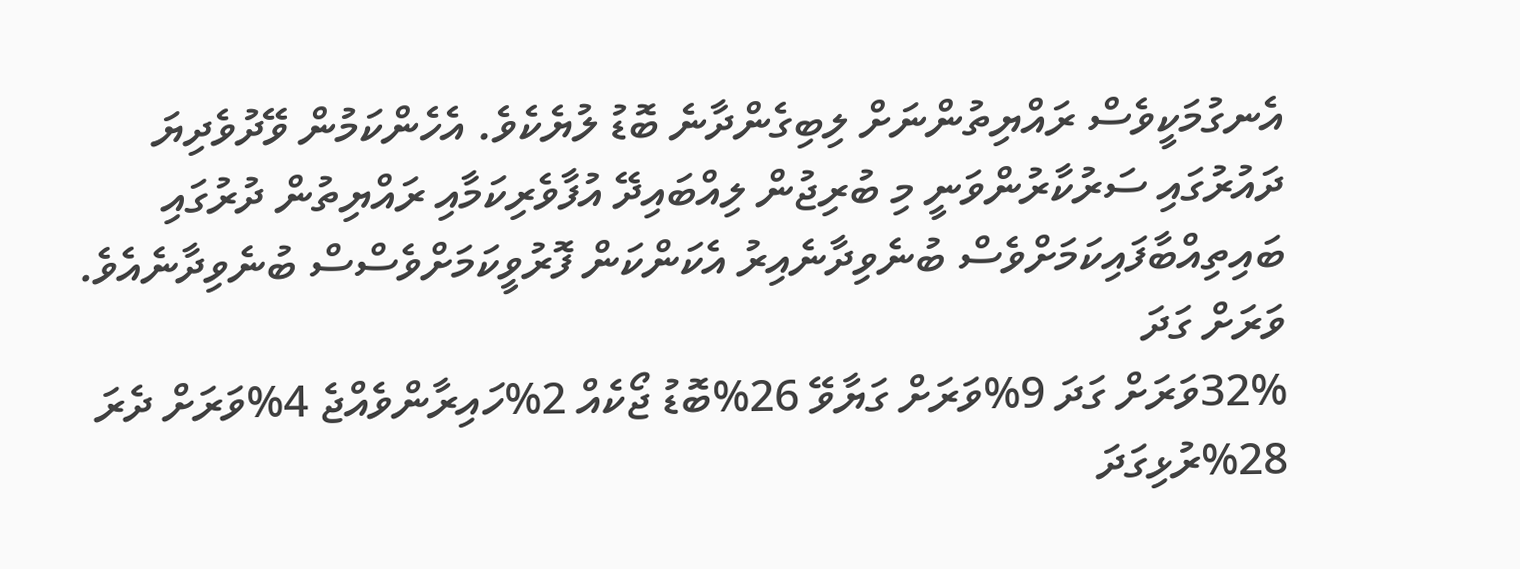އެނގުމަކީވެސް ރައްޔިތުންނަށް ލިބިގެންދާނެ ބޮޑު ލުޔެކެވެ. އެހެންކަމުން ވޭދުވެދިޔަ ދައުރުގައި ސަރުކާރުންވަނީ މި ބުރިޖުން ލިއްބައިދޭ އުފާވެރިކަމާއި ރައްޔިތުން ދުރުގައި ބައިތިއްބާފައިކަމަށްވެސް ބުނެވިދާނެއިރު އެކަންކަން ފޮރުވީކަމަށްވެސްސް ބުނެވިދާނެއެވެ.
ވަރަށް ގަދަ
32%ވަރަށް ގަދަ 9%ވަރަށް ގަޔާވޭ 26%ބޮޑު ޖޯކެއް 2%ހައިރާންވެއްޖެ 4%ވަރަށް ދެރަ 28%ރުޅިގަދަ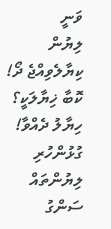ވަނީ
ލިޔުން ކިޔާލެވިއްޖެ ދޯ! ކޮބާ ޚިޔާލަކީ؟
ހިޔާލު ދެއްވާ!
ގުޅުންހުރި ލިޔުންތައް
ސަންގު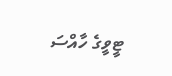ޓީވީގެ ހާއްސަ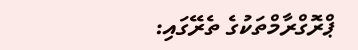ޕްރޮގްރާމްތަކުގެ ތެރޭގައި: